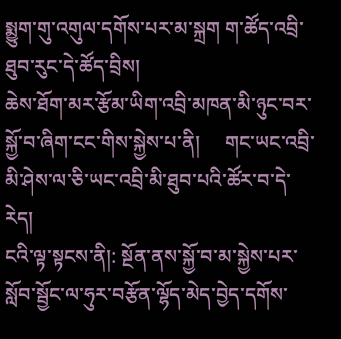སྨྱུག་གུ་འགུལ་དགོས་པར་མ་སྐྲག ག་ཚོད་འབྲི་ཐུབ་རུང་དེ་ཚོད་བྲིས།
ཆེས་ཐོག་མར་རྩོམ་ཡིག་འབྲི་མཁན་མི་ཉུང་བར་སྐྱོ་བ་ཞིག་ངང་གིས་སྐྱེས་པ་ནི།     གང་ཡང་འབྲི་མི་ཤེས་ལ་ཅི་ཡང་འབྲི་མི་ཐུབ་པའི་ཚོར་བ་དེ་རེད།
ངའི་ལྟ་སྟངས་ནི།: སྔོན་ནས་སྐྱོ་བ་མ་སྐྱེས་པར་སློབ་སྦྱོང་ལ་ཧུར་བརྩོན་ལྷོད་མེད་བྱེད་དགོས་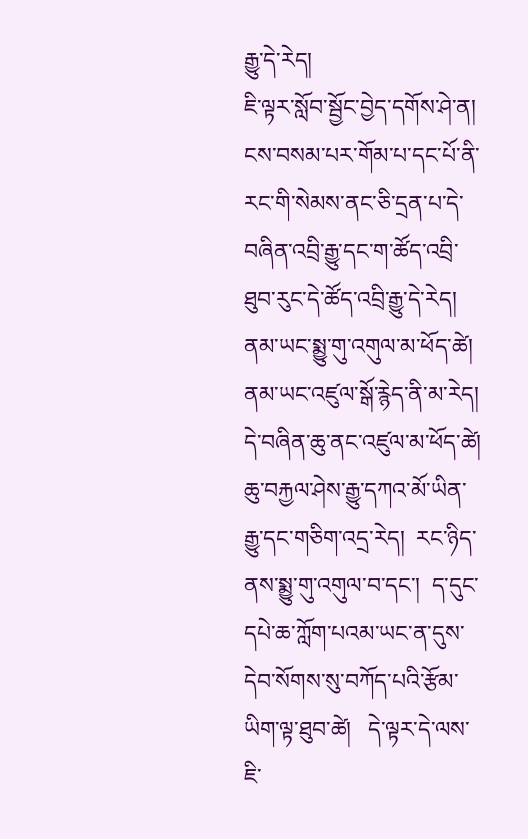རྒྱུ་དེ་རེད།
ཇི་ལྟར་སློབ་སྦྱོང་བྱེད་དགོས་ཤེ་ན།   ངས་བསམ་པར་གོམ་པ་དང་པོ་ནི་རང་གི་སེམས་ནང་ཅི་དྲན་པ་དེ་བཞིན་འབྲི་རྒྱུ་དང་ག་ཚོད་འབྲི་ཐུབ་རུང་དེ་ཚོད་འབྲི་རྒྱུ་དེ་རེད།
ནམ་ཡང་སྨྱུ་གུ་འགུལ་མ་ཕོད་ཚེ།  ནམ་ཡང་འཛུལ་སྒོ་རྙེད་ནི་མ་རེད།   དེ་བཞིན་ཆུ་ནང་འཛུལ་མ་ཕོད་ཚེ།  ཆུ་བརྐྱལ་ཤེས་རྒྱུ་དཀའ་མོ་ཡིན་རྒྱུ་དང་གཅིག་འདྲ་རེད།  རང་ཉིད་ནས་སྨྱུ་གུ་འགུལ་བ་དང་།  ད་དུང་དཔེ་ཆ་ཀློག་པའམ་ཡང་ན་དུས་དེབ་སོགས་སུ་བཀོད་པའི་རྩོམ་ཡིག་ལྟ་ཐུབ་ཚེ།   དེ་ལྟར་དེ་ལས་ཇི་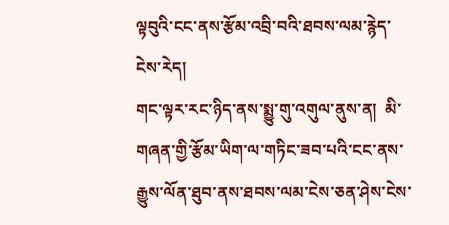ལྟབུའི་ངང་ནས་རྩོམ་འབྲི་བའི་ཐབས་ལམ་རྙེད་ངེས་རེད།
གང་ལྟར་རང་ཉིད་ནས་སྨྱུ་གུ་འགུལ་ནུས་ན།  མི་གཞན་གྱི་རྩོམ་ཡིག་ལ་གཏིང་ཟབ་པའི་ངང་ནས་རྒྱུས་ལོན་ཐུབ་ནས་ཐབས་ལམ་ངེས་ཅན་ཤེས་ངེས་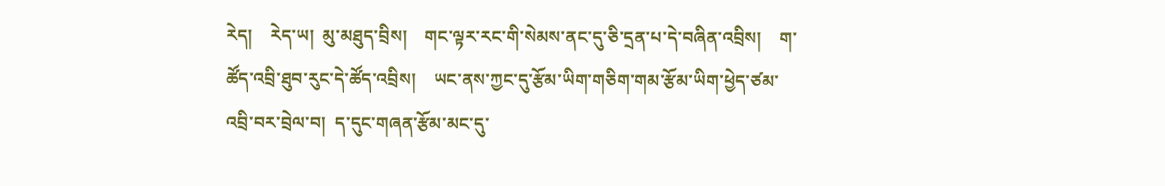རེད།    རེད་ཡ།  མུ་མཐུད་བྲིས།    གང་ལྟར་རང་གི་སེམས་ནང་དུ་ཅི་དྲན་པ་དེ་བཞིན་འབྲིས།    ག་ཚོད་འབྲི་ཐུབ་རུང་དེ་ཚོད་འབྲིས།    ཡང་ནས་ཀྱང་དུ་རྩོམ་ཡིག་གཅིག་གམ་རྩོམ་ཡིག་ཕྱེད་ཙམ་འབྲི་བར་བྲེལ་བ།  ད་དུང་གཞན་རྩོམ་མང་དུ་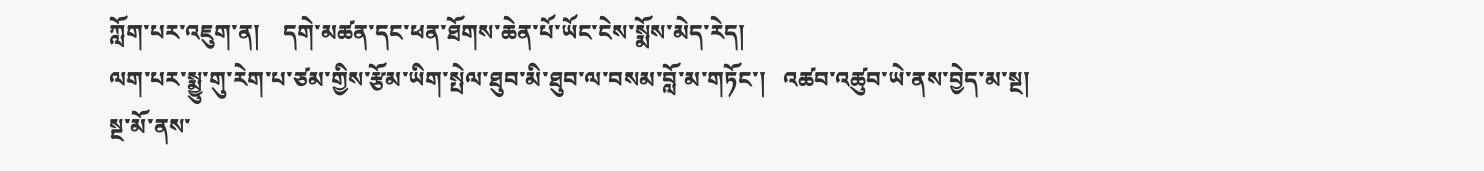ཀློག་པར་འཇུག་ན།    དགེ་མཚན་དང་ཕན་ཐོགས་ཆེན་པོ་ཡོང་ངེས་སྨོས་མེད་རེད།
ལག་པར་སྨྱུ་གུ་རེག་པ་ཙམ་གྱིས་རྩོམ་ཡིག་སྤེལ་ཐུབ་མི་ཐུབ་ལ་བསམ་བློ་མ་གཏོང་།   འཚབ་འཚུབ་ཡེ་ནས་བྱེད་མ་སྔ།
སྔ་མོ་ནས་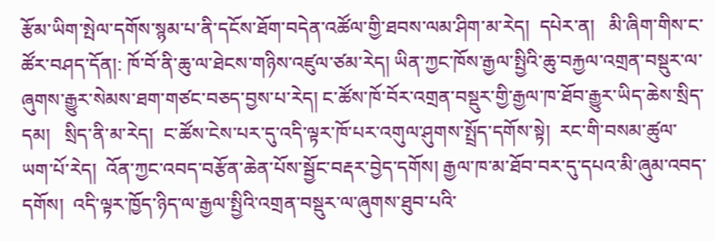རྩོམ་ཡིག་སྤེལ་དགོས་སྙམ་པ་ནི་དངོས་ཐོག་བདེན་འཚོལ་གྱི་ཐབས་ལམ་ཤིག་མ་རེད།  དཔེར་ན།   མི་ཞིག་གིས་ང་ཚོར་བཤད་དོན།: ཁོ་བོ་ནི་ཆུ་ལ་ཐེངས་གཉིས་འཛུལ་ཙམ་རེད། ཡིན་ཀྱང་ཁོས་རྒྱལ་སྤྱིའི་ཆུ་བརྐྱལ་འགྲན་བསྡུར་ལ་ཞུགས་རྒྱུར་སེམས་ཐག་གཙང་བཅད་བྱས་པ་རེད། ང་ཚོས་ཁོ་བོར་འགྲན་བསྡུར་གྱི་རྒྱལ་ཁ་ཐོབ་རྒྱུར་ཡིད་ཆེས་སྲིད་དམ།   སྲིད་ནི་མ་རེད།  ང་ཚོས་ངེས་པར་དུ་འདི་ལྟར་ཁོ་པར་འགུལ་ཤུགས་སྤྲོད་དགོས་སྟེ།  རང་གི་བསམ་ཚུལ་ཡག་པོ་རེད།  འོན་ཀྱང་འབད་བརྩོན་ཆེན་པོས་སྦྱོང་བརྡར་བྱེད་དགོས། རྒྱལ་ཁ་མ་ཐོབ་བར་དུ་དཔའ་མི་ཞུམ་འབད་དགོས།  འདི་ལྟར་ཁྱོད་ཉིད་ལ་རྒྱལ་སྤྱིའི་འགྲན་བསྡུར་ལ་ཞུགས་ཐུབ་པའི་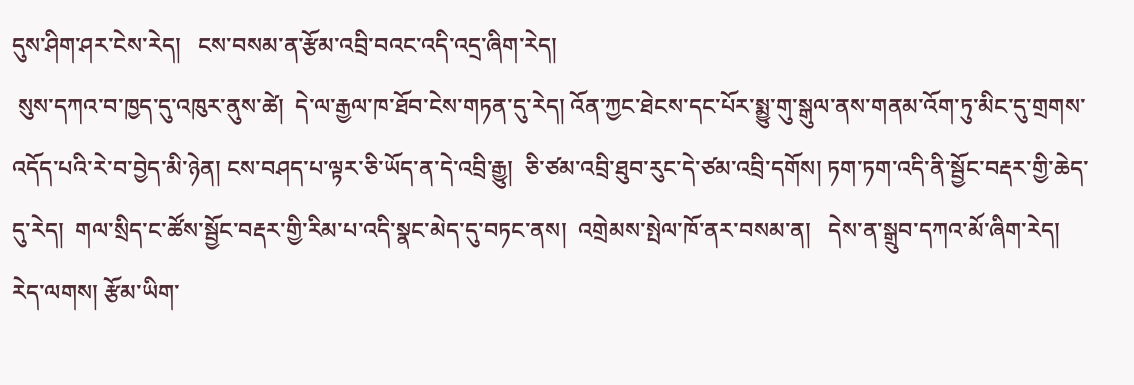དུས་ཤིག་ཤར་ངེས་རེད།   ངས་བསམ་ན་རྩོམ་འབྲི་བའང་འདི་འདྲ་ཞིག་རེད།
 སུས་དཀའ་བ་ཁྱད་དུ་འཁུར་ནུས་ཚེ།  དེ་ལ་རྒྱལ་ཁ་ཐོབ་ངེས་གཏན་དུ་རེད། འོན་ཀྱང་ཐེངས་དང་པོར་སྨྱུ་གུ་སྒུལ་ནས་གནམ་འོག་ཏུ་མིང་དུ་གྲགས་འདོད་པའི་རེ་བ་བྱེད་མི་ཉེན། ངས་བཤད་པ་ལྟར་ཅི་ཡོད་ན་དེ་འབྲི་རྒྱུ།  ཅི་ཙམ་འབྲི་ཐུབ་རུང་དེ་ཙམ་འབྲི་དགོས། ཏག་ཏག་འདི་ནི་སྦྱོང་བརྡར་གྱི་ཆེད་དུ་རེད།  གལ་སྲིད་ང་ཚོས་སྦྱོང་བརྡར་གྱི་རིམ་པ་འདི་སྣང་མེད་དུ་བཏང་ནས།  འགྲེམས་སྤེལ་ཁོ་ནར་བསམ་ན།   དེས་ན་སྒྲུབ་དཀའ་མོ་ཞིག་རེད།  རེད་ལགས། རྩོམ་ཡིག་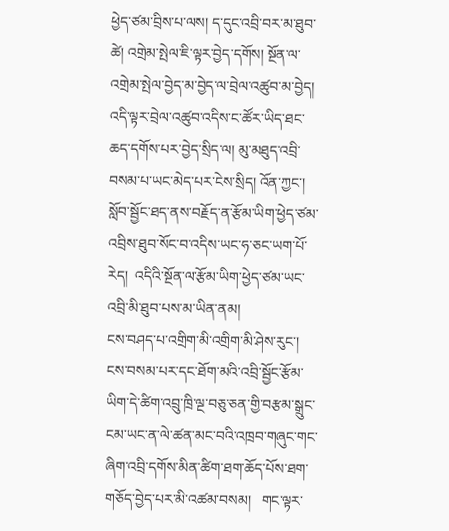ཕྱེད་ཙམ་བྲིས་པ་ལས། ད་དུང་འབྲི་བར་མ་ཐུབ་ཚེ། འགྲེམ་སྤེལ་ཇི་ལྟར་བྱེད་དགོས། སྔོན་ལ་འགྲེམ་སྤེལ་བྱེད་མ་བྱེད་ལ་བྲེལ་འཚུབ་མ་བྱེད། འདི་ལྟར་བྲེལ་འཚུབ་འདིས་ང་ཚོར་ཡིད་ཐང་ཆད་དགོས་པར་བྱེད་སྲིད་ལ། མུ་མཐུད་འབྲི་བསམ་པ་ཡང་མེད་པར་ངེས་སྲིད། འོན་ཀྱང་། སློབ་སྦྱོང་ཐད་ནས་བརྗོད་ན་རྩོམ་ཡིག་ཕྱེད་ཙམ་འབྲིས་ཐུབ་སོང་བ་འདིས་ཡང་ཧ་ཅང་ཡག་པོ་རེད།  འདིའི་སྔོན་ལ་རྩོམ་ཡིག་ཕྱེད་ཙམ་ཡང་འབྲི་མི་ཐུབ་པས་མ་ཡིན་ནམ།
ངས་བཤད་པ་འགྲིག་མི་འགྲིག་མི་ཤེས་རུང་།  ངས་བསམ་པར་དང་ཐོག་མའི་འབྲི་སྦྱོང་རྩོམ་ཡིག་དེ་ཚིག་འབྲུ་ཁྲི་ལྔ་བཅུ་ཅན་གྱི་བརྩམ་སྒྲུང་ངམ་ཡང་ན་ལེ་ཚན་མང་བའི་འཁྲབ་གཞུང་གང་ཞིག་འབྲི་དགོས་མིན་ཚིག་ཐག་ཆོད་པོས་ཐག་གཅོད་བྱེད་པར་མི་འཚམ་བསམ།   གང་ལྟར་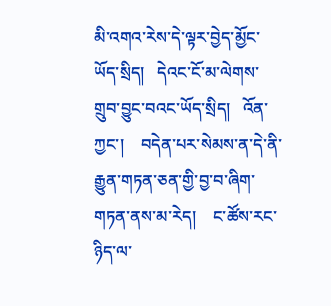མི་འགའ་རེས་དེ་ལྟར་བྱེད་མྱོང་ཡོད་སྲིད།   དེའང་ངོ་མ་ལེགས་གྲུབ་བྱུང་བའང་ཡོད་སྲིད།   འོན་ཀྱང་།    བདེན་པར་སེམས་ན་དེ་ནི་རྒྱུན་གཏན་ཅན་གྱི་བྱ་བ་ཞིག་གཏན་ནས་མ་རེད།    ང་ཚོས་རང་ཉིད་ལ་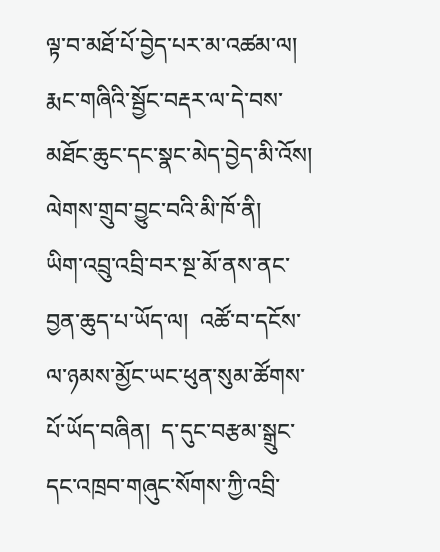ལྟ་བ་མཐོ་པོ་བྱེད་པར་མ་འཚམ་ལ།   རྨང་གཞིའི་སྦྱོང་བརྡར་ལ་དེ་བས་མཐོང་ཆུང་དང་སྣང་མེད་བྱེད་མི་འོས།  ལེགས་གྲུབ་བྱུང་བའི་མི་ཁོ་ནི།   ཡིག་འབྲུ་འབྲི་བར་སྔ་མོ་ནས་ནང་བྱན་ཆུད་པ་ཡོད་ལ།  འཚོ་བ་དངོས་ལ་ཉམས་མྱོང་ཡང་ཕུན་སུམ་ཚོགས་པོ་ཡོད་བཞིན།  ད་དུང་བརྩམ་སྒྲུང་དང་འཁྲབ་གཞུང་སོགས་ཀྱི་འབྲི་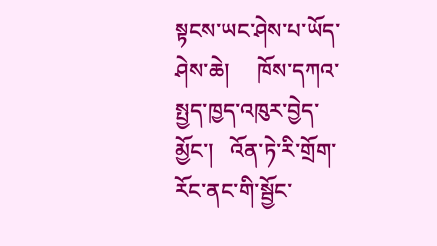སྟངས་ཡང་ཤེས་པ་ཡོད་ཤེས་ཆེ།     ཁོས་དཀའ་སྤྱད་ཁྱད་འཁུར་བྱེད་མྱོང་།   འོན་ཏེ་རི་གྲོག་རོང་ནང་གི་སྦྱོང་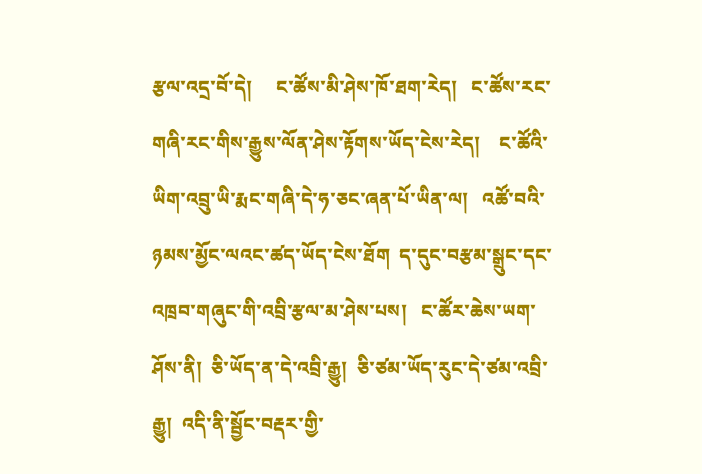རྩལ་འདྲ་བོ་དེ།     ང་ཚོས་མི་ཤེས་ཁོ་ཐག་རེད།   ང་ཚོས་རང་གཞི་རང་གིས་རྒྱུས་ལོན་ཤེས་རྟོགས་ཡོད་ངེས་རེད།    ང་ཚོའི་ཡིག་འབྲུ་ཡི་རྨང་གཞི་དེ་ཧ་ཅང་ཞན་པོ་ཡིན་ལ།   འཚོ་བའི་ཉམས་མྱོང་ལའང་ཚད་ཡོད་ངེས་ཐོག  ད་དུང་བརྩམ་སྒྲུང་དང་འཁྲབ་གཞུང་གི་འབྲི་རྩལ་མ་ཤེས་པས།   ང་ཚོར་ཆེས་ཡག་ཤོས་ནི།  ཅི་ཡོད་ན་དེ་འབྲི་རྒྱུ།  ཅི་ཙམ་ཡོད་རུང་དེ་ཙམ་འབྲི་རྒྱུ།  འདི་ནི་སྦྱོང་བརྡར་གྱི་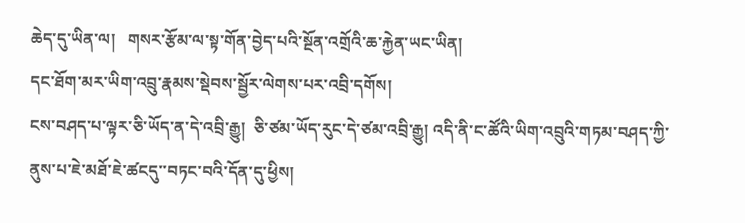ཆེད་དུ་ཡིན་ལ།   གསར་རྩོམ་ལ་སྟ་གོན་བྱེད་པའི་སྔོན་འགྲོའི་ཆ་རྐྱེན་ཡང་ཡིན།
དང་ཐོག་མར་ཡིག་འབྲུ་རྣམས་སྡེབས་སྦྱོར་ལེགས་པར་འབྲི་དགོས།
ངས་བཤད་པ་ལྟར་ཅི་ཡོད་ན་དེ་འབྲི་རྒྱུ།  ཅི་ཙམ་ཡོད་རུང་དེ་ཙམ་འབྲི་རྒྱུ། འདི་ནི་ང་ཚོའི་ཡིག་འབྲུའི་གཏམ་བཤད་ཀྱི་ནུས་པ་ཇེ་མཐོ་ཇེ་ཚངདུ་་བཏང་བའི་དོན་དུ་ཕྱིས།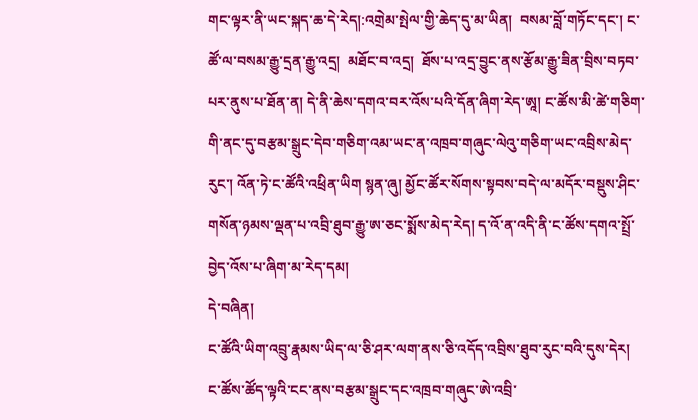གང་ལྟར་ནི་ཡང་སྐད་ཆ་དེ་རེད།:འགྲེམ་སྤེལ་གྱི་ཆེད་དུ་མ་ཡིན།  བསམ་བློ་གཏོང་དང་། ང་ཚོ་ལ་བསམ་རྒྱུ་དྲན་རྒྱུ་འདྲ།  མཐོང་བ་འདྲ།  ཐོས་པ་འདྲ་བྱུང་ནས་རྩོམ་རྒྱུ་ཟིན་བྲིས་བཏབ་པར་ནུས་པ་ཐོན་ན། དེ་ནི་ཆེས་དགའ་བར་འོས་པའི་དོན་ཞིག་རེད་ཨཱ། ང་ཚོས་མི་ཚེ་གཅིག་གི་ནང་དུ་བརྩམ་སྒྲུང་དེབ་གཅིག་འམ་ཡང་ན་འཁྲབ་གཞུང་ལེའུ་གཅིག་ཡང་འབྲིས་མེད་རུང་། འོན་ཏེ་ང་ཚོའི་འཕྲིན་ཡིག སྙན་ཞུ། མྱོང་ཚོར་སོགས་སྟབས་བདེ་ལ་མདོར་བསྡུས་ཤིང་གསོན་ཉམས་ལྡན་པ་འབྲི་ཐུབ་རྒྱུ་ཨ་ཅང་སྨོས་མེད་རེད། ད་འོ་ན་འདི་ནི་ང་ཚོས་དགའ་སྤྲོ་བྱེད་འོས་པ་ཞིག་མ་རེད་དམ།
དེ་བཞིན།
ང་ཚོའི་ཡིག་འབྲུ་རྣམས་ཡིད་ལ་ཅི་ཤར་ལག་ནས་ཅི་འདོད་འབྲིས་ཐུབ་རུང་བའི་དུས་དེར།
ང་ཚོས་ཚོད་ལྟའི་ངང་ནས་བརྩམ་སྒྲུང་དང་འཁྲབ་གཞུང་ཨེ་འབྲི་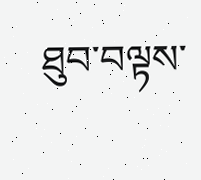ཐུབ་བལྟས་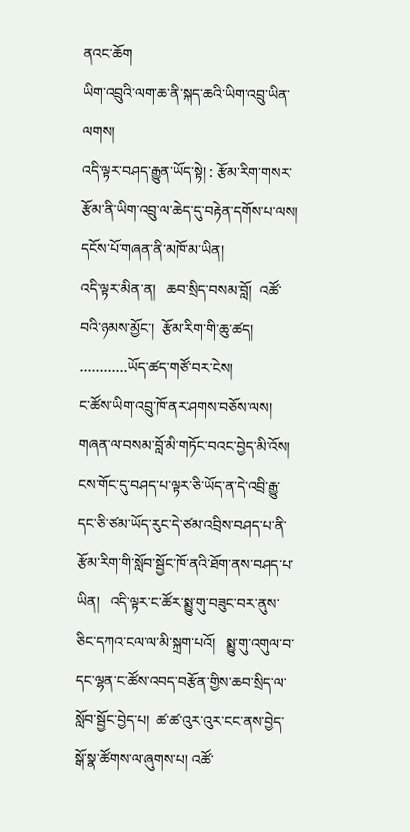ནའང་ཆོག
ཡིག་འབྲུའི་ལག་ཆ་ནི་སྐད་ཆའི་ཡིག་འབྲུ་ཡིན་ལགས།
འདི་ལྟར་བཤད་རྒྱུན་ཡོད་སྟེ། : རྩོམ་རིག་གསར་རྩོམ་ནི་ཡིག་འབྲུ་ལ་ཆེད་དུ་བརྟེན་དགོས་པ་ལས།   དངོས་པོ་གཞན་ནི་མཁོ་མ་ཡིན།
འདི་ལྟར་མིན་ན།   ཆབ་སྲིད་བསམ་བློ།  འཚོ་བའི་ཉམས་མྱོང་།  རྩོམ་རིག་གི་ཆུ་ཚད། …………ཡོད་ཚད་གཙོ་བར་ངེས།
ང་ཚོས་ཡིག་འབྲུ་ཁོ་ནར་ཤགས་བཅོས་ལས། གཞན་ལ་བསམ་བློ་མི་གཏོང་བའང་བྱེད་མི་འོས།
ངས་གོང་དུ་བཤད་པ་ལྟར་ཅི་ཡོད་ན་དེ་འབྲི་རྒྱུ་དང་ཅི་ཙམ་ཡོད་རུང་དེ་ཙམ་འབྲིས་བཤད་པ་ནི་རྩོམ་རིག་གི་སློབ་སྦྱོང་ཁོ་ནའི་ཐོག་ནས་བཤད་པ་ཡིན།   འདི་ལྟར་ང་ཚོར་སྨྱུ་གུ་བཟུང་བར་ནུས་ཅིང་དཀའ་ངལ་ལ་མི་སྐྲག་པའོ།   སྨྱུ་གུ་འགུལ་བ་དང་ལྷན་ང་ཚོས་འབད་བརྩོན་གྱིས་ཆབ་སྲིད་ལ་སློབ་སྦྱོང་བྱེད་པ།  ཚ་ཚ་འུར་འུར་ངང་ནས་བྱེད་སྒོ་སྣ་ཚོགས་ལ་ཞུགས་པ། འཚོ་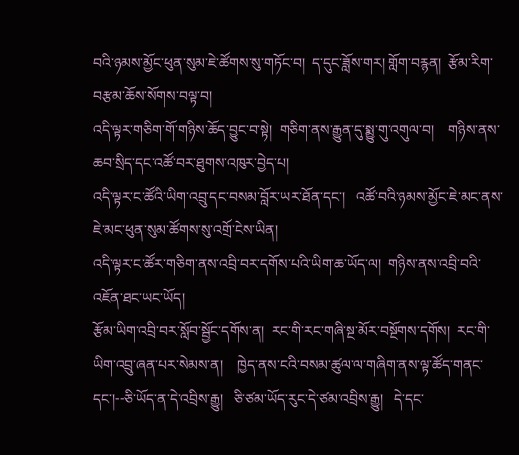བའི་ཉམས་མྱོང་ཕུན་སུམ་ཇེ་ཚོགས་སུ་གཏོང་བ།  ད་དུང་ཟློས་གར། གློག་བརྙན།  རྩོམ་རིག་བརྩམ་ཆོས་སོགས་བལྟ་བ།
འདི་ལྟར་གཅིག་གོ་གཉིས་ཆོད་བྱུང་བ་སྟེ།  གཅིག་ནས་རྒྱུན་དུ་སྨྱུ་གུ་འགུལ་བ།    གཉིས་ནས་ཆབ་སྲིད་དང་འཚོ་བར་ཐུགས་འཁུར་བྱེད་པ།
འདི་ལྟར་ང་ཚོའི་ཡིག་འབྲུ་དང་བསམ་བློར་ཡར་ཐོན་དང་།   འཚོ་བའི་ཉམས་མྱོང་ཇེ་མང་ནས་ཇེ་མང་ཕུན་སུམ་ཚོགས་སུ་འགྲོ་ངེས་ཡིན།
འདི་ལྟར་ང་ཚོར་གཅིག་ནས་འབྲི་བར་དགོས་པའི་ཡིག་ཆ་ཡོད་ལ།  གཉིས་ནས་འབྲི་བའི་འཇོན་ཐང་ཡང་ཡོད།
རྩོམ་ཡིག་འབྲི་བར་སློབ་སྦྱོང་དགོས་ན།  རང་གི་རང་གཞི་སྔ་མོར་བསྔོགས་དགོས།  རང་གི་ཡིག་འབྲུ་ཞན་པར་སེམས་ན།    ཁྱེད་ནས་ངའི་བསམ་ཚུལ་ལ་གཞིག་ནས་ལྟ་ཚོད་གནང་དང་།--ཅི་ཡོད་ན་དེ་འབྲིས་རྒྱུ།   ཅི་ཙམ་ཡོད་རུང་དེ་ཙམ་འབྲིས་རྒྱུ།   དེ་དང་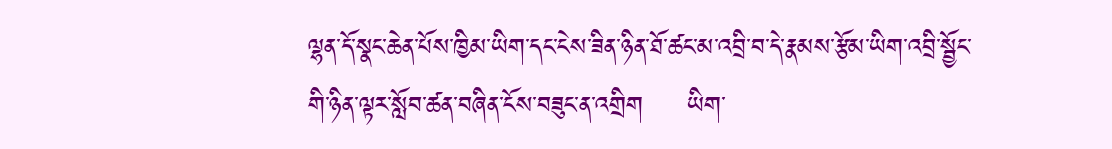ལྷན་དོ་སྣང་ཆེན་པོས་ཁྱིམ་ཡིག་དང་ངེས་ཟིན་ཉིན་ཐོ་ཚང་མ་འབྲི་བ་དེ་རྣམས་རྩོམ་ཡིག་འབྲི་སྦྱོང་གི་ཉིན་ལྟར་སློབ་ཚན་བཞིན་ངོས་བཟུང་ན་འགྲིག     ཡིག་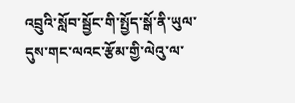འབྲུའི་སློབ་སྦྱོང་གི་སྤྱོད་སྒོ་ནི་ཡུལ་དུས་གང་ལའང་རྩོམ་གྱི་ལེའུ་ལ་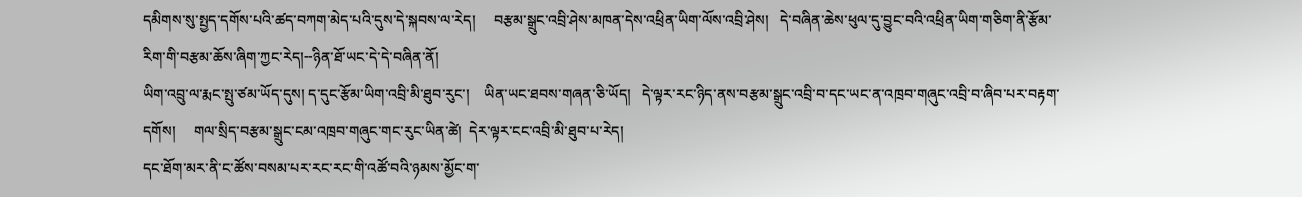དམིགས་སུ་སྤྱད་དགོས་པའི་ཚད་བཀག་མེད་པའི་དུས་དེ་སྐབས་ལ་རེད།     བརྩམ་སྒྲུང་འབྲི་ཤེས་མཁན་དེས་འཕྲིན་ཡིག་ལོས་འབྲི་ཤེས།   དེ་བཞིན་ཆེས་ཕུལ་དུ་བྱུང་བའི་འཕྲིན་ཡིག་གཅིག་ནི་རྩོམ་རིག་གི་བརྩམ་ཆོས་ཞིག་ཀྱང་རེད།--ཉིན་ཐོ་ཡང་དེ་དེ་བཞིན་ནོ།
ཡིག་འབྲུ་ལ་རྨང་སྤུ་ཙམ་ཡོད་དུས། ད་དུང་རྩོམ་ཡིག་འབྲི་མི་ཐུབ་རུང་།    ཡིན་ཡང་ཐབས་གཞན་ཅི་ཡོད།   དེ་ལྟར་རང་ཉིད་ནས་བརྩམ་སྒྲུང་འབྲི་བ་དང་ཡང་ན་འཁྲབ་གཞུང་འབྲི་བ་ཞིབ་པར་བརྟག་དགོས།     གལ་སྲིད་བརྩམ་སྒྲུང་ངམ་འཁྲབ་གཞུང་གང་རུང་ཡིན་ཚེ།  དེར་ལྟར་ངང་འབྲི་མི་ཐུབ་པ་རེད།
དང་ཐོག་མར་ནི་ང་ཚོས་བསམ་པར་རང་རང་གི་འཚོ་བའི་ཉམས་མྱོང་ག་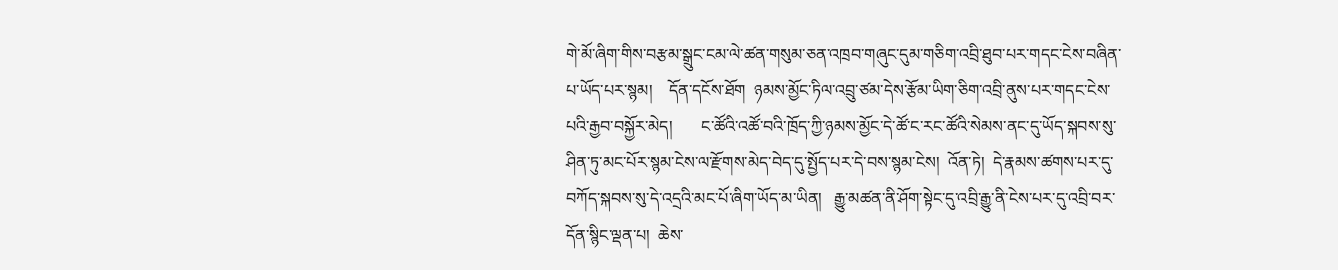གེ་མོ་ཞིག་གིས་བརྩམ་སྒྲུང་ངམ་ལེ་ཚན་གསུམ་ཅན་འཁྲབ་གཞུང་དུམ་གཅིག་འབྲི་ཐུབ་པར་གདང་ངེས་བཞིན་པ་ཡོད་པར་སྙམ།    དོན་དངོས་ཐོག  ཉམས་མྱོང་ཏིལ་འབྲུ་ཙམ་དེས་རྩོམ་ཡིག་ཅིག་འབྲི་ནུས་པར་གདང་ངེས་པའི་རྒྱབ་བསྐྱོར་མེད།       ང་ཚོའི་འཚོ་བའི་ཁྲོད་ཀྱི་ཉམས་མྱོང་དེ་ཚོ་ང་རང་ཚོའི་སེམས་ནང་དུ་ཡོད་སྐབས་སུ་ཤིན་ཏུ་མང་པོར་སྙམ་ངེས་ལ་རྫོགས་མེད་བེད་དུ་སྤྱོད་པར་དེ་བས་སྙམ་ངེས།  འོན་ཏེ།  དེ་རྣམས་ཚགས་པར་དུ་བཀོད་སྐབས་སུ་དེ་འདྲའི་མང་པོ་ཞིག་ཡོད་མ་ཡིན།   རྒྱུ་མཚན་ནི་ཤོག་སྟེང་དུ་འབྲི་རྒྱུ་ནི་ངེས་པར་དུ་འབྲི་བར་དོན་སྙིང་ལྡན་པ།  ཆེས་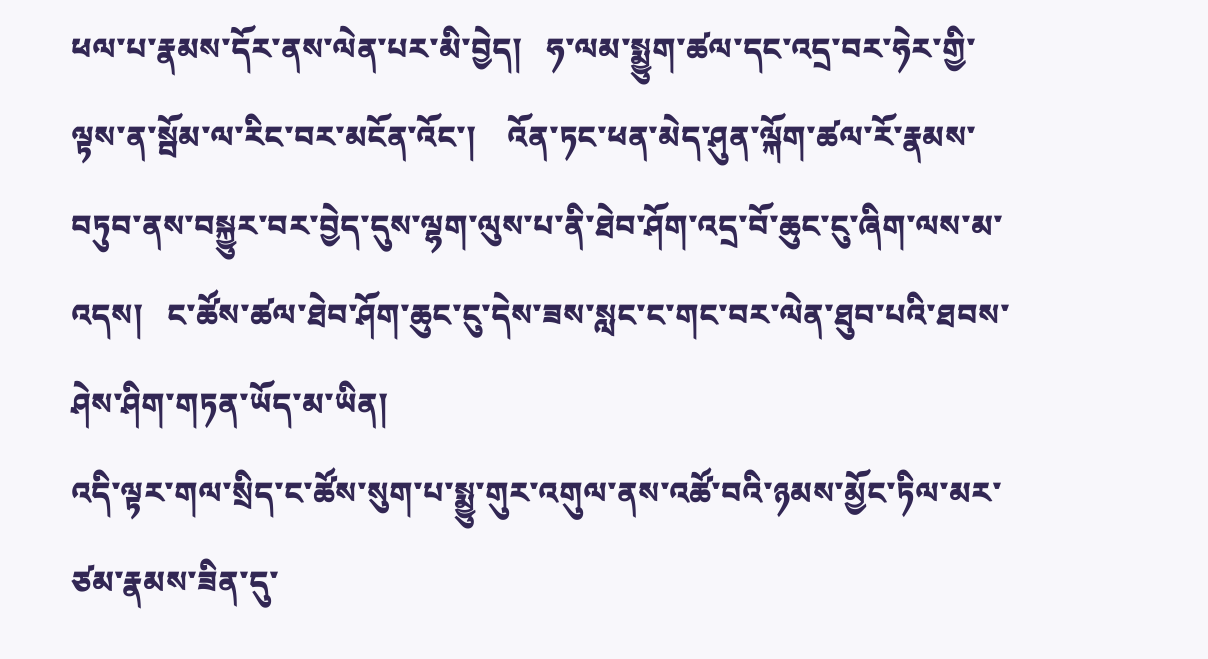ཕལ་པ་རྣམས་དོར་ནས་ལེན་པར་མི་བྱེད།   ཧ་ལམ་སྨྱུག་ཚལ་དང་འདྲ་བར་ཧེར་གྱི་ལྟས་ན་སྦོམ་ལ་རིང་བར་མངོན་འོང་།    འོན་ཏང་ཕན་མེད་ཤུན་ལྐོག་ཚལ་རོ་རྣམས་བཏུབ་ནས་བསྐྱུར་བར་བྱེད་དུས་ལྷག་ལུས་པ་ནི་ཐེབ་ཤོག་འདྲ་བོ་ཆུང་ངུ་ཞིག་ལས་མ་འདས།   ང་ཚོས་ཚལ་ཐེབ་ཤོག་ཆུང་ངུ་དེས་ཟས་སླང་ང་གང་བར་ལེན་ཐུབ་པའི་ཐབས་ཤེས་ཤིག་གཏན་ཡོད་མ་ཡིན།
འདི་ལྟར་གལ་སྲིད་ང་ཚོས་སུག་པ་སྨྱུ་གུར་འགུལ་ནས་འཚོ་བའི་ཉམས་མྱོང་ཏིལ་མར་ཙམ་རྣམས་ཟིན་དུ་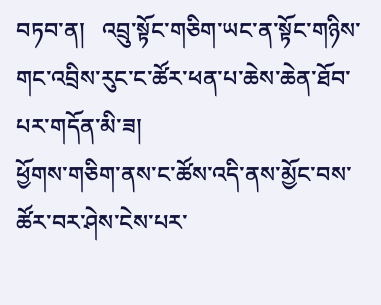བཏབ་ན།   འབྲུ་སྟོང་གཅིག་ཡང་ན་སྟོང་གཉིས་གང་འབྲིས་རུང་ང་ཚོར་ཕན་པ་ཆེས་ཆེན་ཐོབ་པར་གདོན་མི་ཟ།
ཕྱོགས་གཅིག་ནས་ང་ཚོས་འདི་ནས་མྱོང་བས་ཚོར་བར་ཤེས་ངེས་པར་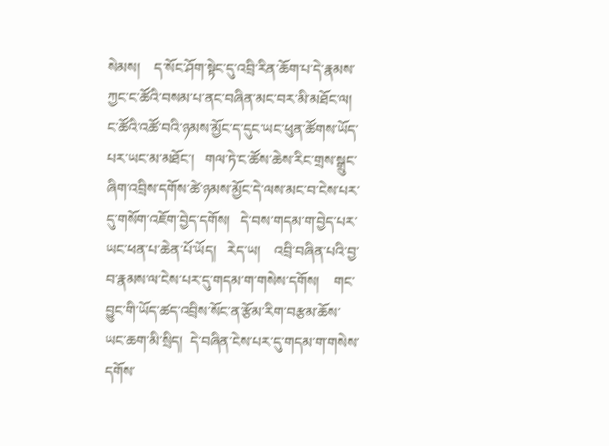སེམས།    ད་སོང་ཤོག་སྟེང་དུ་འབྲི་རིན་ཆོག་པ་དེ་རྣམས་ཀྱང་ང་ཚོའི་བསམ་པ་ནང་བཞིན་མང་བར་མི་མཐོང་ལ།   ང་ཚོའི་འཚོ་བའི་ཉམས་མྱོང་ད་དུང་ཡང་ཕུན་ཚོགས་ཡོད་པར་ཡང་མ་མཐོང་།   གལ་ཏེ་ང་ཚོས་ཆེས་རིང་གྲས་སྒྲུང་ཞིག་འབྲིས་དགོས་ཚེ་ཉམས་མྱོང་དེ་ལས་མང་བ་ངེས་པར་དུ་གསོག་འཇོག་བྱེད་དགོས།   དེ་བས་གདམ་ག་བྱེད་པར་ཡང་ཕན་པ་ཆེན་པོ་ཡོད།   རེད་ཡ།    འབྲི་བཞིན་པའི་བྱ་བ་རྣམས་ལ་ངེས་པར་དུ་གདམ་ག་གསེས་དགོས།    གང་བྱུང་གི་ཡོད་ཚད་འབྲིས་སོང་ན་རྩོམ་རིག་བརྩམ་ཆོས་ཡང་ཆག་མི་སྲིད།  དེ་བཞིན་ངེས་པར་དུ་གདམ་ག་གསེས་དགོས་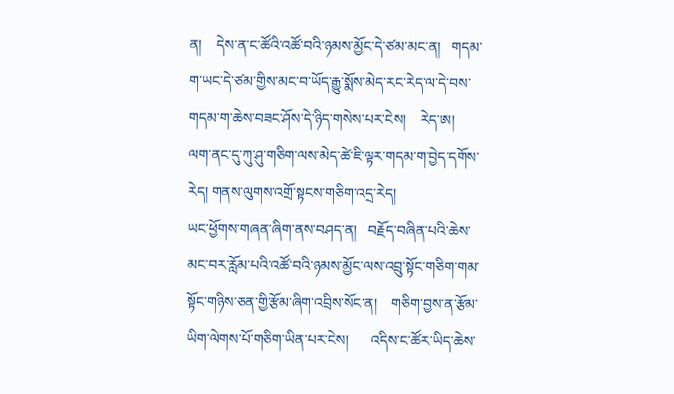ན།    དེས་ན་ང་ཚོའི་འཚོ་བའི་ཉམས་མྱོང་དེ་ཙམ་མང་ན།   གདམ་ག་ཡང་དེ་ཙམ་གྱིས་མང་བ་ཡོད་རྒྱུ་སྨོས་མེད་རང་རེད་ལ་དེ་བས་གདམ་ག་ཆེས་བཟང་ཤོས་དེ་ཉིད་གསེས་པར་ངེས།    རེད་ཨ།     ལག་ནང་དུ་ཀུ་ཤུ་གཅིག་ལས་མེད་ཚེ་ཇི་ལྟར་གདམ་ག་བྱེད་དགོས་རེད། གནས་ལུགས་འགྲོ་སྟངས་གཅིག་འདྲ་རེད།
ཡང་ཕྱོགས་གཞན་ཞིག་ནས་བཤད་ན།   བརྗོད་བཞིན་པའི་ཆེས་མང་བར་རློམ་པའི་འཚོ་བའི་ཉམས་མྱོང་ལས་འབྲུ་སྟོང་གཅིག་གམ་སྟོང་གཉིས་ཅན་གྱི་རྩོམ་ཞིག་འབྲིས་སོང་ན།    གཅིག་བྱས་ན་རྩོམ་ཡིག་ལེགས་པོ་གཅིག་ཡིན་པར་ངེས།      འདིས་ང་ཚོར་ཡིད་ཆེས་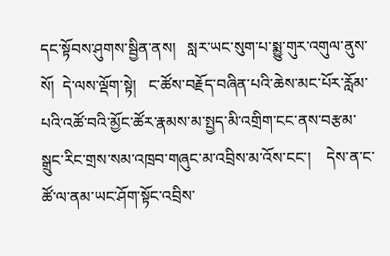དང་སྟོབས་ཤུགས་སྦྱིན་ནས།   སླར་ཡང་སུག་པ་སྨྱུ་གུར་འགུལ་ནུས་སོ།  དེ་ལས་ལྡོག་སྟེ།   ང་ཚོས་བརྗོད་བཞིན་པའི་ཆེས་མང་པོར་རློམ་པའི་འཚོ་བའི་མྱོང་ཚོར་རྣམས་མ་སྤྱད་མི་འགྲིག་ངང་ནས་བརྩམ་སྒྲུང་རིང་གྲས་སམ་འཁྲབ་གཞུང་མ་འབྲིས་མ་འོས་ངང་།    དེས་ན་ང་ཚོ་ལ་ནམ་ཡང་ཤོག་སྟོང་འབྲིས་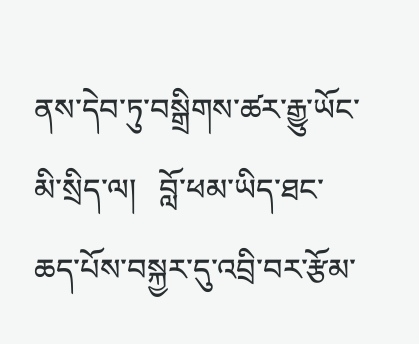ནས་དེབ་ཏུ་བསྒྲིགས་ཚར་རྒྱུ་ཡོང་མི་སྲིད་ལ།   བློ་ཕམ་ཡིད་ཐང་ཆད་པོས་བསྐྱར་དུ་འབྲི་བར་རྩོམ་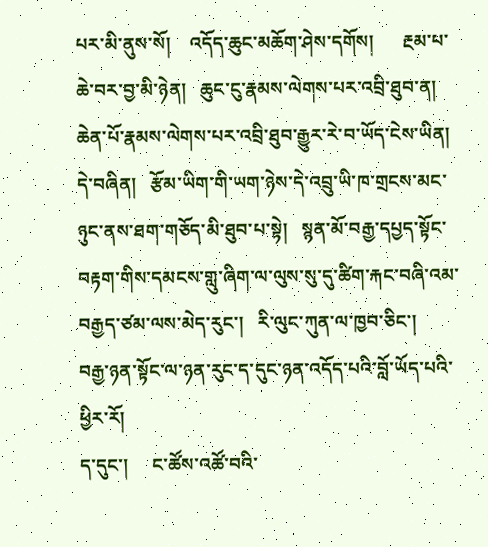པར་མི་ནུས་སོ།    འདོད་ཆུང་མཆོག་ཤེས་དགོས།      རྔམ་པ་ཆེ་བར་བྱ་མི་ཉེན།   ཆུང་ངུ་རྣམས་ལེགས་པར་འབྲི་ཐུབ་ན།   ཆེན་པོ་རྣམས་ལེགས་པར་འབྲི་ཐུབ་རྒྱུར་རེ་བ་ཡོད་ངེས་ཡིན།    དེ་བཞིན།   རྩོམ་ཡིག་གི་ཡག་ཉེས་དེ་འབྲུ་ཡི་ཁ་གྲངས་མང་ཉུང་ནས་ཐག་གཅོད་མི་ཐུབ་པ་སྟེ།   སྙན་མོ་བརྒྱ་དཔྱད་སྟོང་བརྟག་གིས་དམངས་གླུ་ཞིག་ལ་ལུས་སུ་དུ་ཚིག་རྐང་བཞི་འམ་བརྒྱད་ཙམ་ལས་མེད་རུང་།   རི་ལུང་ཀུན་ལ་ཁྱབ་ཅིང་།    བརྒྱ་ཉན་སྟོང་ལ་ཉན་རུང་ད་དུང་ཉན་འདོད་པའི་བློ་ཡོད་པའི་ཕྱིར་རོ།
ད་དུང་།     ང་ཚོས་འཚོ་བའི་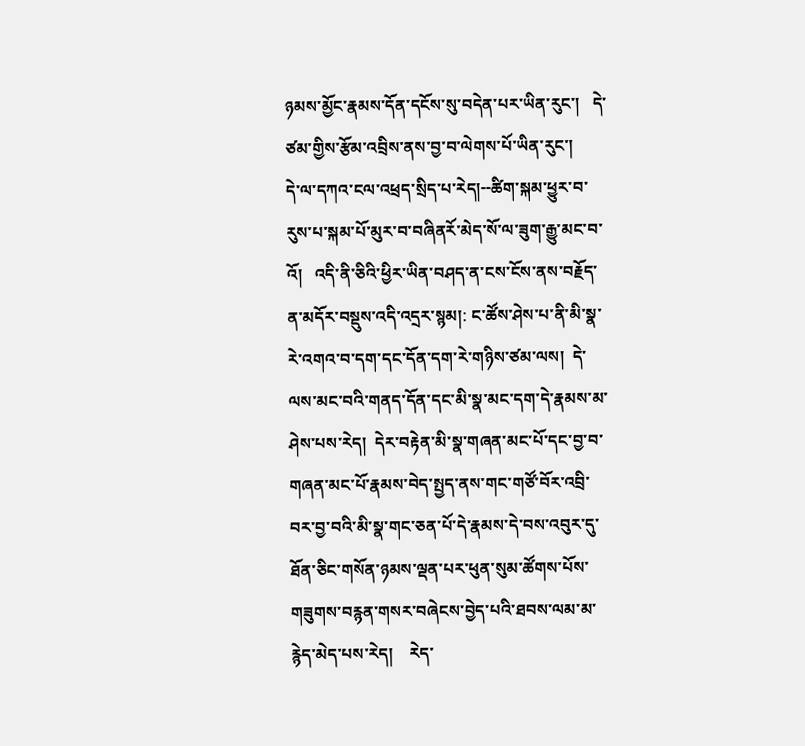ཉམས་མྱོང་རྣམས་དོན་དངོས་སུ་བདེན་པར་ཡིན་རུང་།   དེ་ཙམ་གྱིས་རྩོམ་འབྲིས་ནས་བྱ་བ་ལེགས་པོ་ཡིན་རུང་།     དེ་ལ་དཀའ་ངལ་འཕྲད་སྲིད་པ་རེད།--ཚིག་སྐམ་ཕྱུར་བ་རུས་པ་སྐམ་པོ་མུར་བ་བཞིནརོ་མེད་སོ་ལ་ཟུག་རྒྱུ་མང་བ་འོ།   འདི་ནི་ཅིའི་ཕྱིར་ཡིན་བཤད་ན་ངས་ངོས་ནས་བརྗོད་ན་མདོར་བསྡུས་འདི་འདྲར་སྙམ།: ང་ཚོས་ཤེས་པ་ནི་མི་སྣ་རེ་འགའ་བ་དག་དང་དོན་དག་རེ་གཉིས་ཙམ་ལས།  དེ་ལས་མང་བའི་གནད་དོན་དང་མི་སྣ་མང་དག་དེ་རྣམས་མ་ཤེས་པས་རེད།  དེར་བརྟེན་མི་སྣ་གཞན་མང་པོ་དང་བྱ་བ་གཞན་མང་པོ་རྣམས་བེད་སྤྱད་ནས་གང་གཙོ་བོར་འབྲི་བར་བྱ་བའི་མི་སྣ་གང་ཅན་པོ་དེ་རྣམས་དེ་བས་འབུར་དུ་ཐོན་ཅིང་གསོན་ཉམས་ལྡན་པར་ཕུན་སུམ་ཚོགས་པོས་གཟུགས་བརྙན་གསར་བཞེངས་བྱེད་པའི་ཐབས་ལམ་མ་རྙེད་མེད་པས་རེད།    རེད་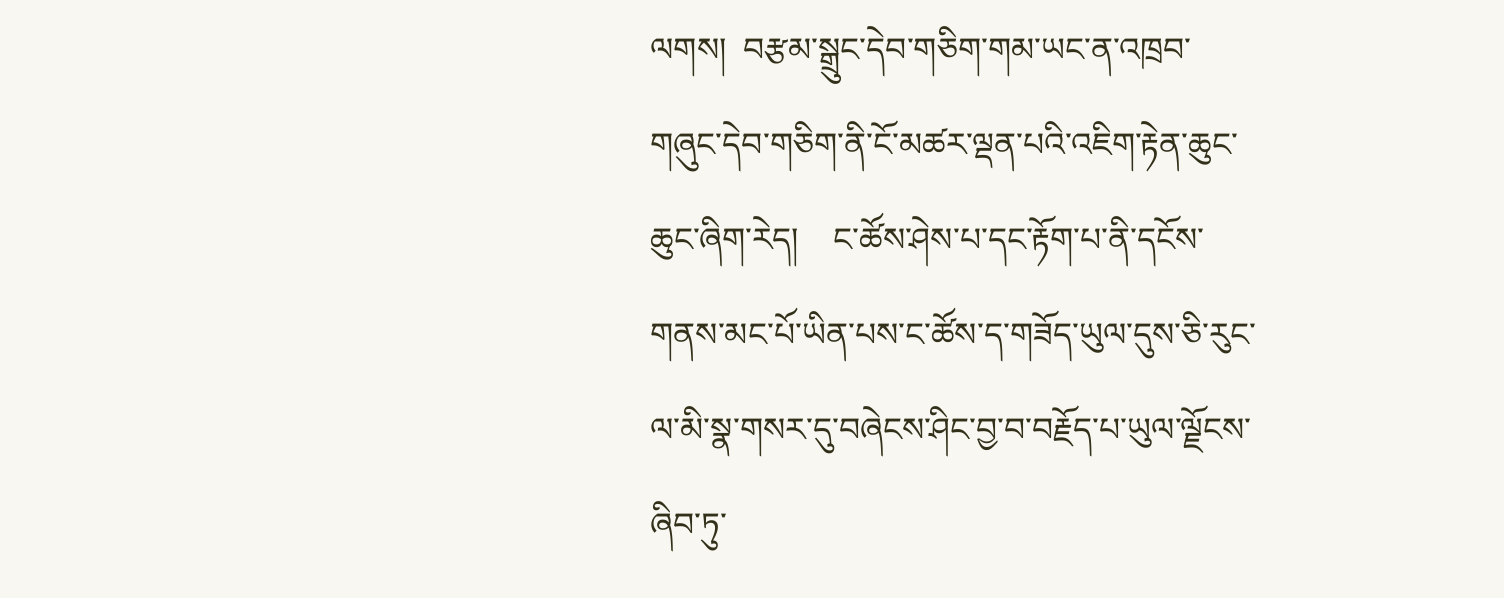ལགས།  བརྩམ་སྒྲུང་དེབ་གཅིག་གམ་ཡང་ན་འཁྲབ་གཞུང་དེབ་གཅིག་ནི་ངོ་མཚར་ལྡན་པའི་འཇིག་རྟེན་ཆུང་ཆུང་ཞིག་རེད།    ང་ཚོས་ཤེས་པ་དང་རྟོག་པ་ནི་དངོས་གནས་མང་པོ་ཡིན་པས་ང་ཚོས་ད་གཟོད་ཡུལ་དུས་ཅི་རུང་ལ་མི་སྣ་གསར་དུ་བཞེངས་ཤིང་བྱ་བ་བརྗོད་པ་ཡུལ་ལྗོངས་ཞིབ་ཏུ་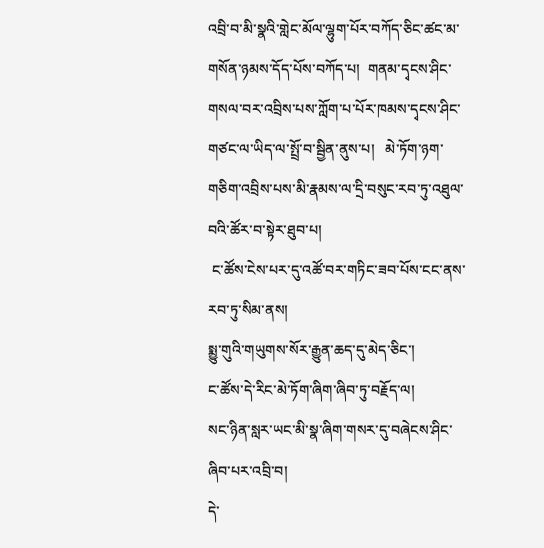འབྲི་བ་མི་སྣའི་གླེང་མོལ་ལྷུག་པོར་བཀོད་ཅིང་ཚང་མ་གསོན་ཉམས་དོད་པོས་བཀོད་པ།  གནམ་དྭངས་ཤིང་གསལ་བར་འབྲིས་པས་ཀློག་པ་པོར་ཁམས་དྭངས་ཤིང་གཙང་ལ་ཡིད་ལ་སྤྲོ་བ་སྦྱིན་ནུས་པ།   མེ་ཏོག་ཉག་གཅིག་འབྲིས་པས་མི་རྣམས་ལ་དྲི་བསུང་རབ་ཏུ་འཐུལ་བའི་ཚོར་བ་སྟེར་ཐུབ་པ།
 ང་ཚོས་ངེས་པར་དུ་འཚོ་བར་གཏིང་ཟབ་པོས་ངང་ནས་རབ་ཏུ་སིམ་ནས།
སྨྱུ་གུའི་གཡུགས་སོར་རྒྱུན་ཆད་དུ་མེད་ཅིང་།
ང་ཚོས་དེ་རིང་མེ་ཏོག་ཞིག་ཞིབ་ཏུ་བརྗོད་ལ།
སང་ཉིན་སླར་ཡང་མི་སྣ་ཞིག་གསར་དུ་བཞེངས་ཤིང་ཞིབ་པར་འབྲི་བ།
དེ་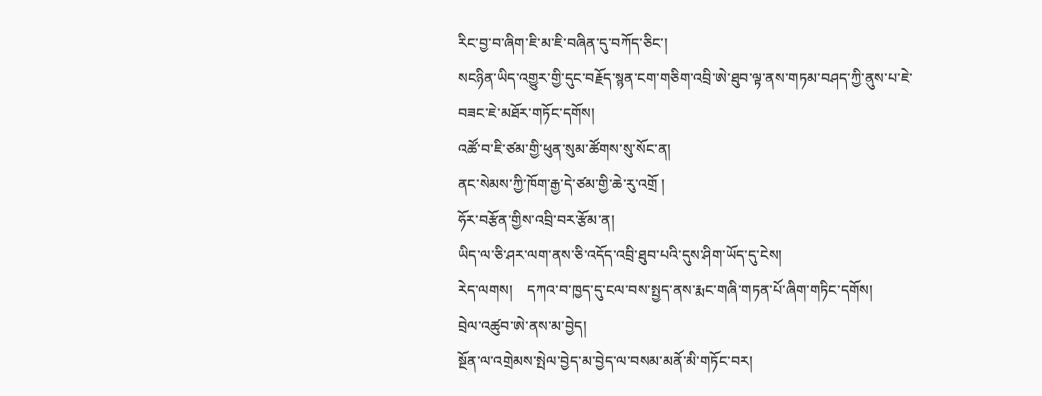རིང་བྱ་བ་ཞིག་ཇི་མ་ཇི་བཞིན་དུ་བཀོད་ཅིང་།
སངཉིན་ཡིད་འགྱུར་གྱི་དུང་བརྗོད་སྙན་ངག་གཅིག་འབྲི་ཨེ་ཐུབ་ལྟ་ནས་གཏམ་བཤད་ཀྱི་ནུས་པ་ཇེ་བཟང་ཇེ་མཐོར་གཏོང་དགོས།
འཚོ་བ་ཇི་ཙམ་གྱི་ཕུན་སུམ་ཚོགས་སུ་སོང་ན།
ནང་སེམས་ཀྱི་ཁོག་རྒྱ་དེ་ཙམ་གྱི་ཆེ་རུ་འགྲོ །
ཧོར་བརྩོན་གྱིས་འབྲི་བར་རྩོམ་ན།
ཡིད་ལ་ཅི་ཤར་ལག་ནས་ཅི་འདོད་འབྲི་ཐུབ་པའི་དུས་ཤིག་ཡོད་དུ་ངེས།
རེད་ལགས།    དཀའ་བ་ཁྱད་དུ་ངལ་བས་སྤྱད་ནས་རྨང་གཞི་གཏན་པོ་ཞིག་གཏིང་དགོས།
བྲེལ་འཚུབ་ཨེ་ནས་མ་བྱེད།
སྔོན་ལ་འགྲེམས་སྤེལ་བྱེད་མ་བྱེད་ལ་བསམ་མནོ་མི་གཏོང་བར།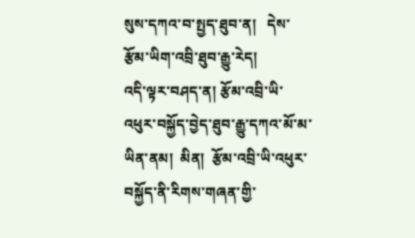སུས་དཀའ་བ་སྤྱད་ཐུབ་ན།   དེས་རྩོམ་ཡིག་འབྲི་ཐུབ་རྒྱུ་རེད།
འདི་ལྟར་བཤད་ན། རྩོམ་འབྲི་ཡི་འཕུར་བསྐྱོད་བྱེད་ཐུབ་རྒྱུ་དཀའ་མོ་མ་ཡིན་ནམ།  མིན།  རྩོམ་འབྲི་ཡི་འཕུར་བསྐྱོད་ནི་རིགས་གཞན་གྱི་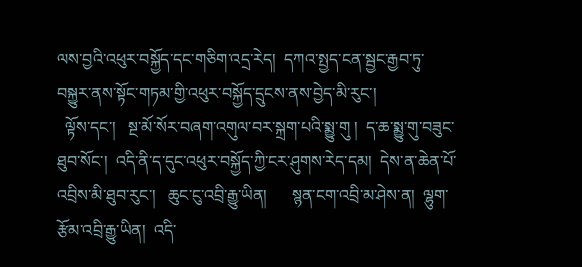ལས་བྱའི་འཕུར་བསྐྱོད་དང་གཅིག་འདྲ་རེད།  དཀའ་སྤྱད་ངན་སྦྱང་རྒྱབ་ཏུ་བསྐྱུར་ནས་སྟོང་གཏམ་གྱི་འཕུར་བསྐྱོད་དྲུངས་ནས་བྱེད་མི་རུང་།
  ལྟོས་དང་།   སྔ་མོ་སོར་བཞག་འགུལ་བར་སྐྲག་པའི་སྨྱུ་གུ །  ད་ཆ་སྨྱུ་གུ་བཟུང་ཐུབ་སོང་།  འདི་ནི་ད་དུང་འཕུར་བསྐྱོད་ཀྱི་ངར་ཤུགས་རེད་དམ།  དེས་ན་ཆེན་པོ་འབྲིས་མི་ཐུབ་རུང་།   ཆུང་ངུ་འབྲི་རྒྱུ་ཡིན།      སྙན་ངག་འབྲི་མ་ཤེས་ན།  ལྷུག་རྩོམ་འབྲི་རྒྱུ་ཡིན།  འདི་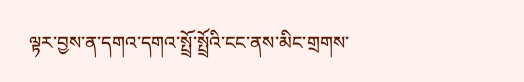ལྟར་བྱས་ན་དགའ་དགའ་སྤྲོ་སྤྲོའི་ངང་ནས་མིང་གྲགས་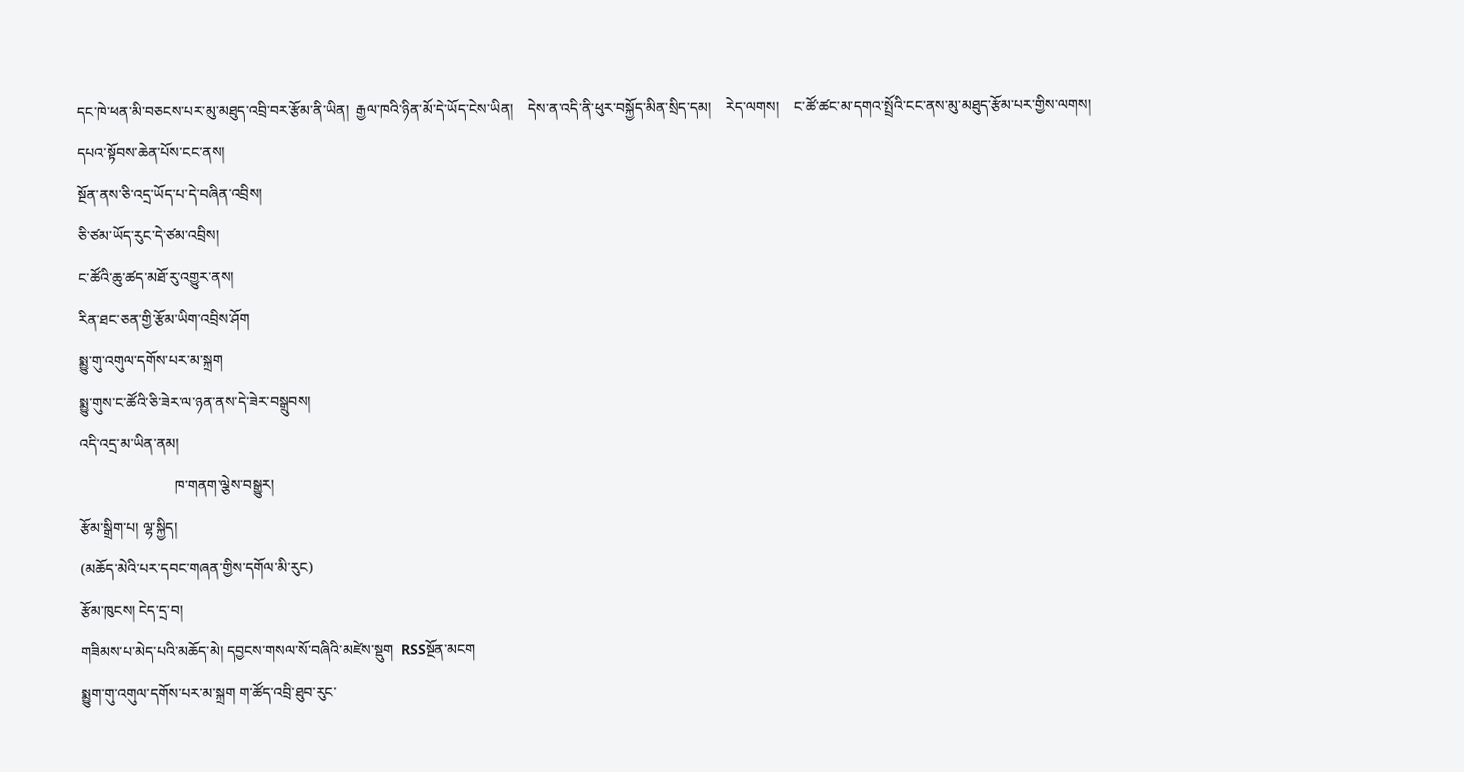དང་ཁེ་ཕན་མི་བཅངས་པར་མུ་མཐུད་འབྲི་བར་རྩོམ་ནི་ཡིན།  རྒྱལ་ཁའི་ཉིན་མོ་དེ་ཡོད་ངེས་ཡིན།    དེས་ན་འདི་ནི་ཕུར་བསྐྱོད་མིན་སྲིད་དམ།    རེད་ལགས།    ང་ཚོ་ཚང་མ་དགའ་སྤྲོའི་ངང་ནས་མུ་མཐུད་རྩོམ་པར་གྱིས་ལགས།
དཔའ་སྟོབས་ཆེན་པོས་ངང་ནས།
སྔོན་ནས་ཅི་འདྲ་ཡོད་པ་དེ་བཞིན་འབྲིས།
ཅི་ཙམ་ཡོད་རུང་དེ་ཙམ་འབྲིས།
ང་ཚོའི་ཆུ་ཚད་མཐོ་རུ་འགྱུར་ནས།
རིན་ཐང་ཅན་གྱི་རྩོམ་ཡིག་འབྲིས་ཤོག
སྨྱུ་གུ་འགུལ་དགོས་པར་མ་སྐྲག
སྨྱུ་གུས་ང་ཚོའི་ཅི་ཟེར་ལ་ཉན་ནས་དེ་ཟེར་བསྒྲུབས།
འདི་འདྲ་མ་ཡིན་ནམ།
                          ཁ་གནག་ལྕེས་བསྒྱུར།
རྩོམ་སྒྲིག་པ། ལྷ་སྐྱིད།
(མཆོད་མེའི་པར་དབང་གཞན་གྱིས་དགོལ་མི་རུང)
རྩོམ་ཁུངས། ངེད་དྲ་བ།
གཟིམས་པ་མེད་པའི་མཆོད་མེ། དབྱངས་གསལ་སོ་བཞིའི་མཛེས་སྡུག  RSSསྔོན་མངག
སྨྱུག་གུ་འགུལ་དགོས་པར་མ་སྐྲག ག་ཚོད་འབྲི་ཐུབ་རུང་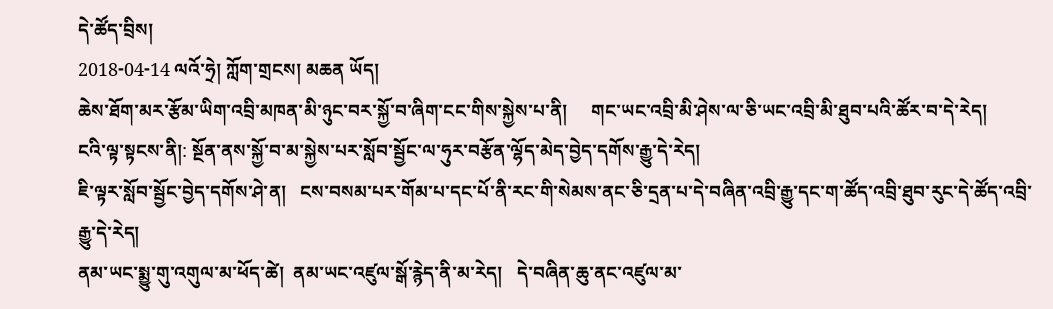དེ་ཚོད་བྲིས།
2018-04-14 ལའོ་ཧྲེ། ཀློག་གྲངས། མཆན ཡོད།
ཆེས་ཐོག་མར་རྩོམ་ཡིག་འབྲི་མཁན་མི་ཉུང་བར་སྐྱོ་བ་ཞིག་ངང་གིས་སྐྱེས་པ་ནི།     གང་ཡང་འབྲི་མི་ཤེས་ལ་ཅི་ཡང་འབྲི་མི་ཐུབ་པའི་ཚོར་བ་དེ་རེད།
ངའི་ལྟ་སྟངས་ནི།: སྔོན་ནས་སྐྱོ་བ་མ་སྐྱེས་པར་སློབ་སྦྱོང་ལ་ཧུར་བརྩོན་ལྷོད་མེད་བྱེད་དགོས་རྒྱུ་དེ་རེད།
ཇི་ལྟར་སློབ་སྦྱོང་བྱེད་དགོས་ཤེ་ན།   ངས་བསམ་པར་གོམ་པ་དང་པོ་ནི་རང་གི་སེམས་ནང་ཅི་དྲན་པ་དེ་བཞིན་འབྲི་རྒྱུ་དང་ག་ཚོད་འབྲི་ཐུབ་རུང་དེ་ཚོད་འབྲི་རྒྱུ་དེ་རེད།
ནམ་ཡང་སྨྱུ་གུ་འགུལ་མ་ཕོད་ཚེ།  ནམ་ཡང་འཛུལ་སྒོ་རྙེད་ནི་མ་རེད།   དེ་བཞིན་ཆུ་ནང་འཛུལ་མ་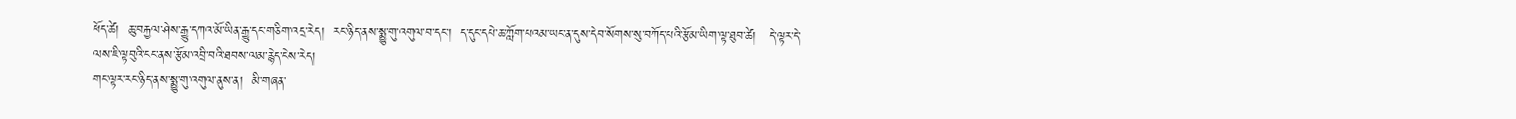ཕོད་ཚེ།  ཆུ་བརྐྱལ་ཤེས་རྒྱུ་དཀའ་མོ་ཡིན་རྒྱུ་དང་གཅིག་འདྲ་རེད།  རང་ཉིད་ནས་སྨྱུ་གུ་འགུལ་བ་དང་།  ད་དུང་དཔེ་ཆ་ཀློག་པའམ་ཡང་ན་དུས་དེབ་སོགས་སུ་བཀོད་པའི་རྩོམ་ཡིག་ལྟ་ཐུབ་ཚེ།   དེ་ལྟར་དེ་ལས་ཇི་ལྟབུའི་ངང་ནས་རྩོམ་འབྲི་བའི་ཐབས་ལམ་རྙེད་ངེས་རེད།
གང་ལྟར་རང་ཉིད་ནས་སྨྱུ་གུ་འགུལ་ནུས་ན།  མི་གཞན་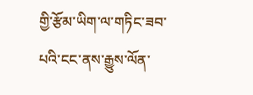གྱི་རྩོམ་ཡིག་ལ་གཏིང་ཟབ་པའི་ངང་ནས་རྒྱུས་ལོན་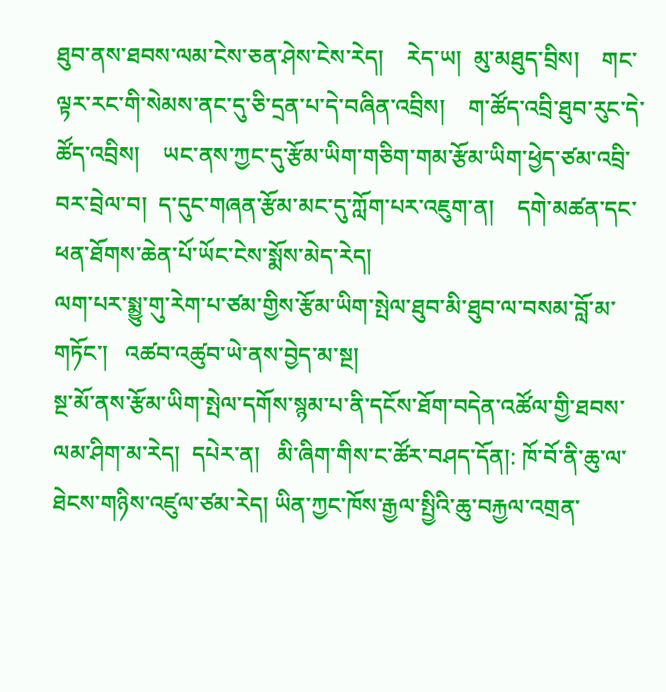ཐུབ་ནས་ཐབས་ལམ་ངེས་ཅན་ཤེས་ངེས་རེད།    རེད་ཡ།  མུ་མཐུད་བྲིས།    གང་ལྟར་རང་གི་སེམས་ནང་དུ་ཅི་དྲན་པ་དེ་བཞིན་འབྲིས།    ག་ཚོད་འབྲི་ཐུབ་རུང་དེ་ཚོད་འབྲིས།    ཡང་ནས་ཀྱང་དུ་རྩོམ་ཡིག་གཅིག་གམ་རྩོམ་ཡིག་ཕྱེད་ཙམ་འབྲི་བར་བྲེལ་བ།  ད་དུང་གཞན་རྩོམ་མང་དུ་ཀློག་པར་འཇུག་ན།    དགེ་མཚན་དང་ཕན་ཐོགས་ཆེན་པོ་ཡོང་ངེས་སྨོས་མེད་རེད།
ལག་པར་སྨྱུ་གུ་རེག་པ་ཙམ་གྱིས་རྩོམ་ཡིག་སྤེལ་ཐུབ་མི་ཐུབ་ལ་བསམ་བློ་མ་གཏོང་།   འཚབ་འཚུབ་ཡེ་ནས་བྱེད་མ་སྔ།
སྔ་མོ་ནས་རྩོམ་ཡིག་སྤེལ་དགོས་སྙམ་པ་ནི་དངོས་ཐོག་བདེན་འཚོལ་གྱི་ཐབས་ལམ་ཤིག་མ་རེད།  དཔེར་ན།   མི་ཞིག་གིས་ང་ཚོར་བཤད་དོན།: ཁོ་བོ་ནི་ཆུ་ལ་ཐེངས་གཉིས་འཛུལ་ཙམ་རེད། ཡིན་ཀྱང་ཁོས་རྒྱལ་སྤྱིའི་ཆུ་བརྐྱལ་འགྲན་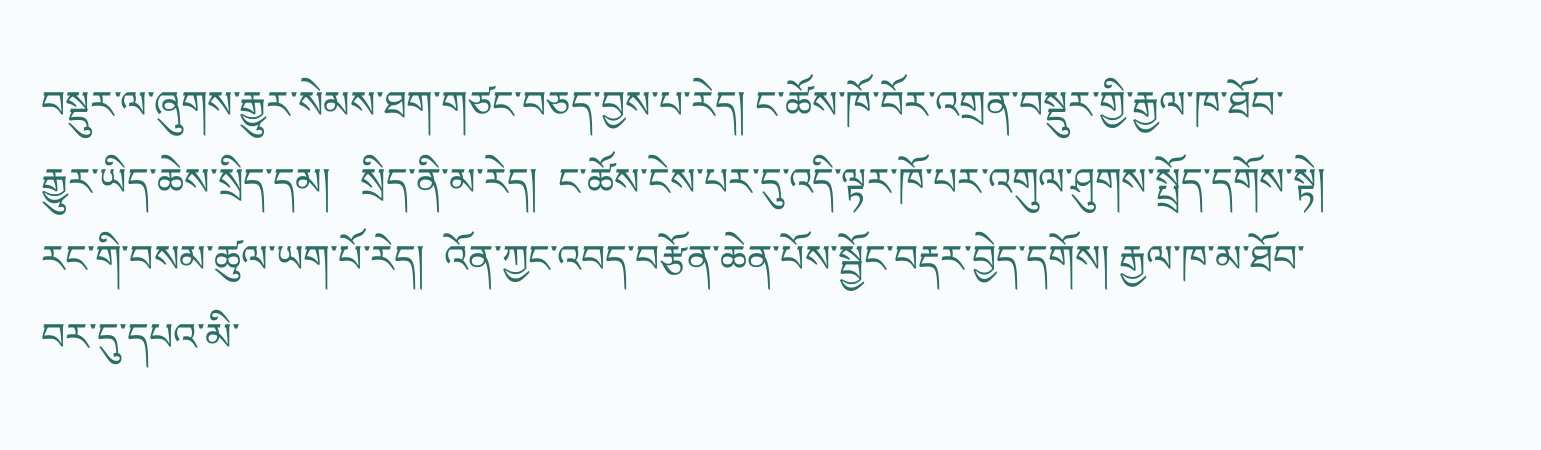བསྡུར་ལ་ཞུགས་རྒྱུར་སེམས་ཐག་གཙང་བཅད་བྱས་པ་རེད། ང་ཚོས་ཁོ་བོར་འགྲན་བསྡུར་གྱི་རྒྱལ་ཁ་ཐོབ་རྒྱུར་ཡིད་ཆེས་སྲིད་དམ།   སྲིད་ནི་མ་རེད།  ང་ཚོས་ངེས་པར་དུ་འདི་ལྟར་ཁོ་པར་འགུལ་ཤུགས་སྤྲོད་དགོས་སྟེ།  རང་གི་བསམ་ཚུལ་ཡག་པོ་རེད།  འོན་ཀྱང་འབད་བརྩོན་ཆེན་པོས་སྦྱོང་བརྡར་བྱེད་དགོས། རྒྱལ་ཁ་མ་ཐོབ་བར་དུ་དཔའ་མི་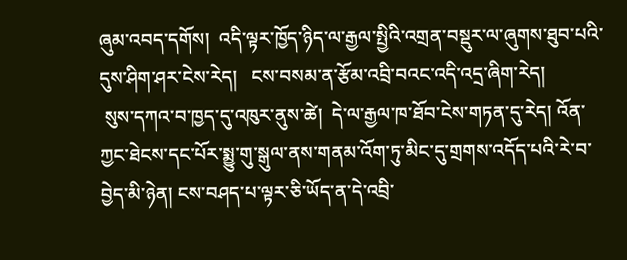ཞུམ་འབད་དགོས།  འདི་ལྟར་ཁྱོད་ཉིད་ལ་རྒྱལ་སྤྱིའི་འགྲན་བསྡུར་ལ་ཞུགས་ཐུབ་པའི་དུས་ཤིག་ཤར་ངེས་རེད།   ངས་བསམ་ན་རྩོམ་འབྲི་བའང་འདི་འདྲ་ཞིག་རེད།
 སུས་དཀའ་བ་ཁྱད་དུ་འཁུར་ནུས་ཚེ།  དེ་ལ་རྒྱལ་ཁ་ཐོབ་ངེས་གཏན་དུ་རེད། འོན་ཀྱང་ཐེངས་དང་པོར་སྨྱུ་གུ་སྒུལ་ནས་གནམ་འོག་ཏུ་མིང་དུ་གྲགས་འདོད་པའི་རེ་བ་བྱེད་མི་ཉེན། ངས་བཤད་པ་ལྟར་ཅི་ཡོད་ན་དེ་འབྲི་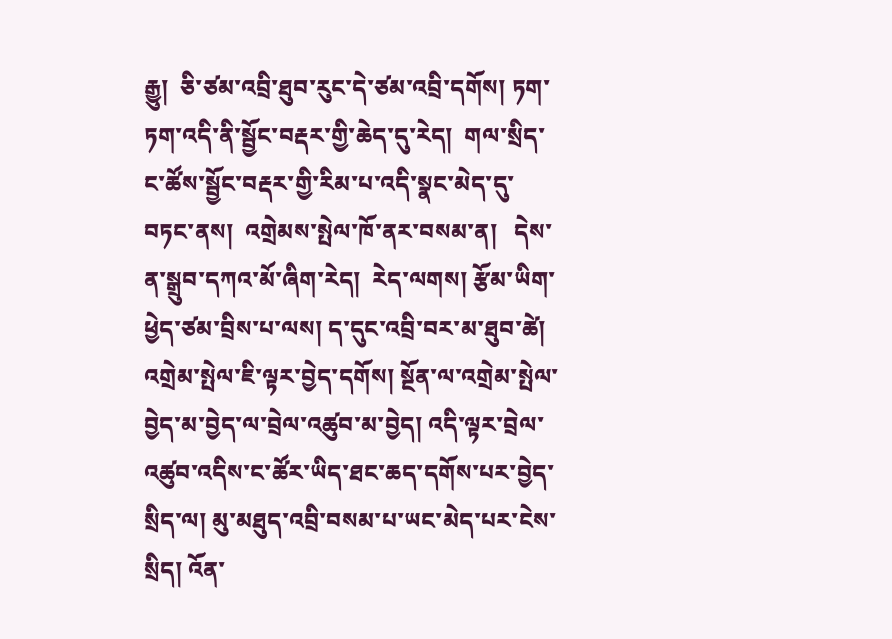རྒྱུ།  ཅི་ཙམ་འབྲི་ཐུབ་རུང་དེ་ཙམ་འབྲི་དགོས། ཏག་ཏག་འདི་ནི་སྦྱོང་བརྡར་གྱི་ཆེད་དུ་རེད།  གལ་སྲིད་ང་ཚོས་སྦྱོང་བརྡར་གྱི་རིམ་པ་འདི་སྣང་མེད་དུ་བཏང་ནས།  འགྲེམས་སྤེལ་ཁོ་ནར་བསམ་ན།   དེས་ན་སྒྲུབ་དཀའ་མོ་ཞིག་རེད།  རེད་ལགས། རྩོམ་ཡིག་ཕྱེད་ཙམ་བྲིས་པ་ལས། ད་དུང་འབྲི་བར་མ་ཐུབ་ཚེ། འགྲེམ་སྤེལ་ཇི་ལྟར་བྱེད་དགོས། སྔོན་ལ་འགྲེམ་སྤེལ་བྱེད་མ་བྱེད་ལ་བྲེལ་འཚུབ་མ་བྱེད། འདི་ལྟར་བྲེལ་འཚུབ་འདིས་ང་ཚོར་ཡིད་ཐང་ཆད་དགོས་པར་བྱེད་སྲིད་ལ། མུ་མཐུད་འབྲི་བསམ་པ་ཡང་མེད་པར་ངེས་སྲིད། འོན་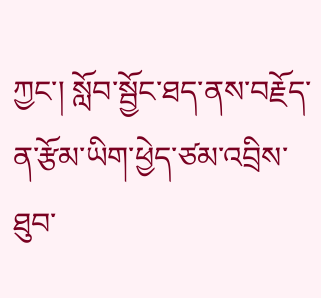ཀྱང་། སློབ་སྦྱོང་ཐད་ནས་བརྗོད་ན་རྩོམ་ཡིག་ཕྱེད་ཙམ་འབྲིས་ཐུབ་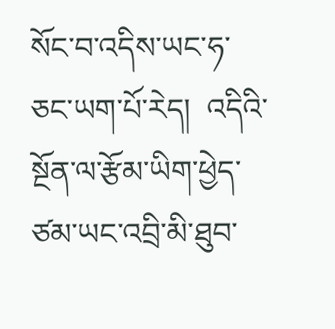སོང་བ་འདིས་ཡང་ཧ་ཅང་ཡག་པོ་རེད།  འདིའི་སྔོན་ལ་རྩོམ་ཡིག་ཕྱེད་ཙམ་ཡང་འབྲི་མི་ཐུབ་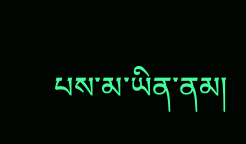པས་མ་ཡིན་ནམ།